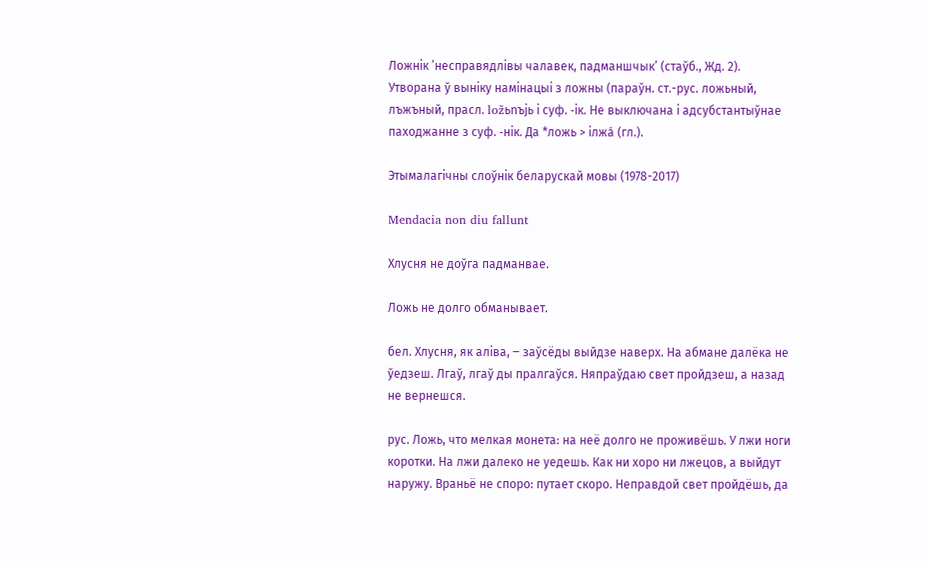Ложнік ’несправядлівы чалавек, падманшчык’ (стаўб., Жд. 2). Утворана ў выніку намінацыі з ложны (параўн. ст.-рус. ложьный, лъжъный, прасл. ložьnъjь і суф. ‑ік. Не выключана і адсубстантыўнае паходжанне з суф. ‑нік. Да *ложь > ілжа́ (гл.).

Этымалагічны слоўнік беларускай мовы (1978-2017)

Mendacia non diu fallunt

Хлусня не доўга падманвае.

Ложь не долго обманывает.

бел. Хлусня, як аліва, ‒ заўсёды выйдзе наверх. На абмане далёка не ўедзеш. Лгаў, лгаў ды пралгаўся. Няпраўдаю свет пройдзеш, а назад не вернешся.

рус. Ложь, что мелкая монета: на неё долго не проживёшь. У лжи ноги коротки. На лжи далеко не уедешь. Как ни хоро ни лжецов, а выйдут наружу. Враньё не споро: путает скоро. Неправдой свет пройдёшь, да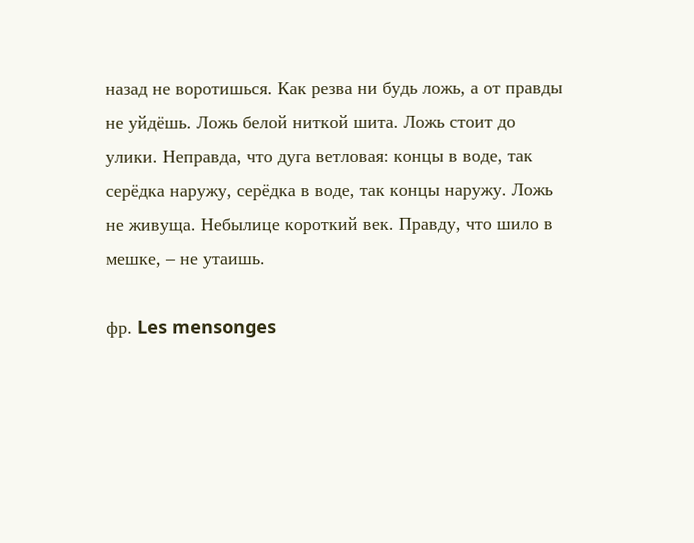назад не воротишься. Как резва ни будь ложь, а от правды не уйдёшь. Ложь белой ниткой шита. Ложь стоит до улики. Неправда, что дуга ветловая: концы в воде, так серёдка наружу, серёдка в воде, так концы наружу. Ложь не живуща. Небылице короткий век. Правду, что шило в мешке, ‒ не утаишь.

фр. Les mensonges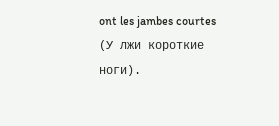ont les jambes courtes (У лжи короткие ноги).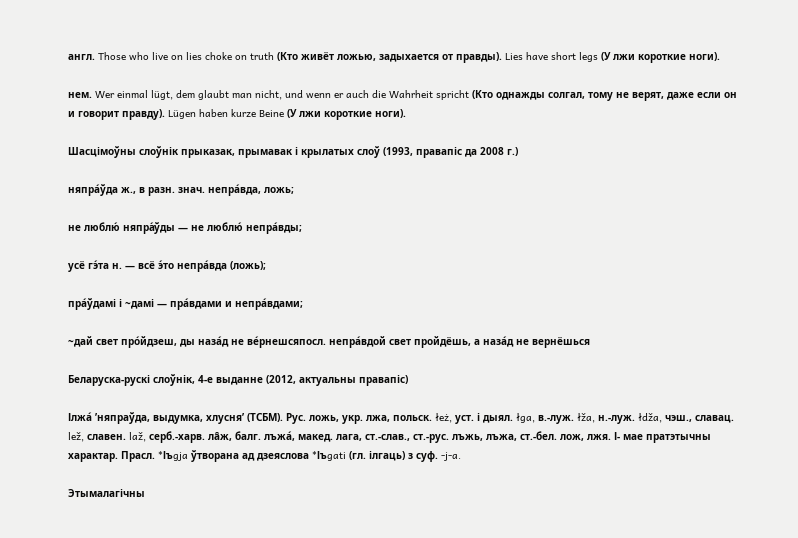англ. Those who live on lies choke on truth (Кто живёт ложью, задыхается от правды). Lies have short legs (У лжи короткие ноги).

нем. Wer einmal lügt, dem glaubt man nicht, und wenn er auch die Wahrheit spricht (Кто однажды солгал, тому не верят, даже если он и говорит правду). Lügen haben kurze Beine (У лжи короткие ноги).

Шасцімоўны слоўнік прыказак, прымавак і крылатых слоў (1993, правапіс да 2008 г.)

няпра́ўда ж., в разн. знач. непра́вда, ложь;

не люблю́ няпра́ўды — не люблю́ непра́вды;

усё гэ́та н. — всё э́то непра́вда (ложь);

пра́ўдамі і ~дамі — пра́вдами и непра́вдами;

~дай свет про́йдзеш, ды наза́д не ве́рнешсяпосл. непра́вдой свет пройдёшь, а наза́д не вернёшься

Беларуска-рускі слоўнік, 4-е выданне (2012, актуальны правапіс)

Ілжа́ ’няпраўда, выдумка, хлусня’ (ТСБМ). Рус. ложь, укр. лжа, польск. łeż, уст. і дыял. łga, в.-луж. łža, н.-луж. łdža, чэш., славац. lež, славен. laž, серб.-харв. ла̑ж, балг. лъжа́, макед. лага, ст.-слав., ст.-рус. лъжь, лъжа, ст.-бел. лож, лжя. І‑ мае пратэтычны характар. Прасл. *lъgja ўтворана ад дзеяслова *lъgati (гл. ілгаць) з суф. ‑j‑a.

Этымалагічны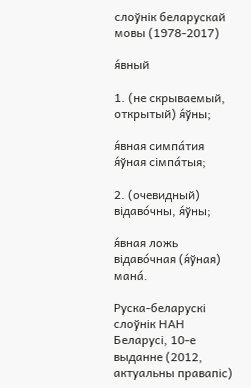слоўнік беларускай мовы (1978-2017)

я́вный

1. (не скрываемый, открытый) я́ўны;

я́вная симпа́тия я́ўная сімпа́тыя;

2. (очевидный) відаво́чны, я́ўны;

я́вная ложь відаво́чная (я́ўная) мана́.

Руска-беларускі слоўнік НАН Беларусі, 10-е выданне (2012, актуальны правапіс)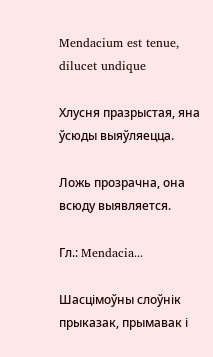Mendacium est tenue, dilucet undique

Хлусня празрыстая, яна ўсюды выяўляецца.

Ложь прозрачна, она всюду выявляется.

Гл.: Mendacia...

Шасцімоўны слоўнік прыказак, прымавак і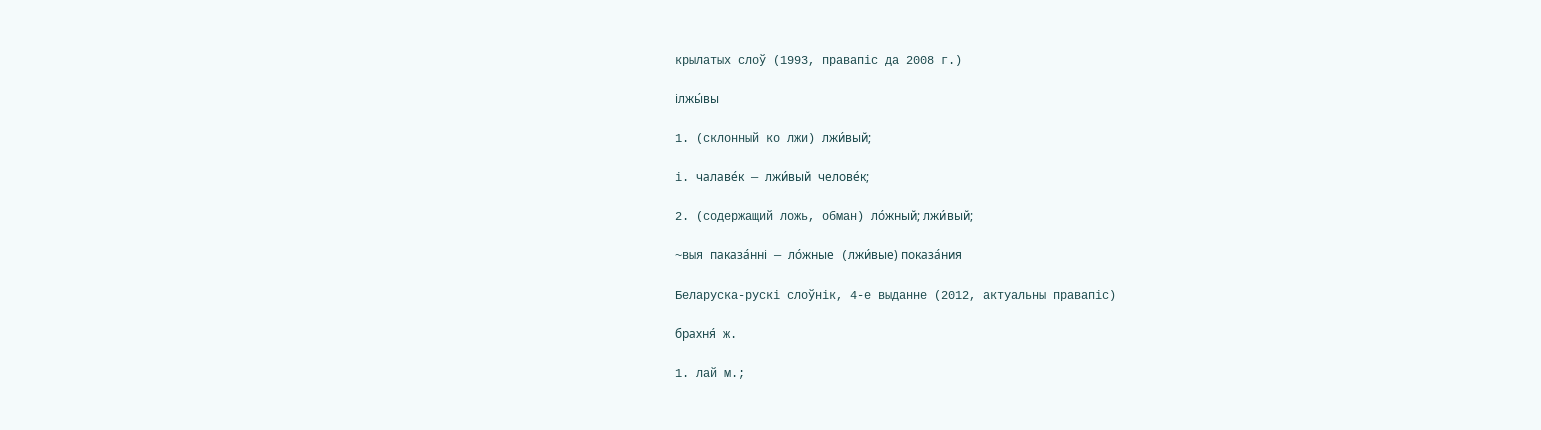крылатых слоў (1993, правапіс да 2008 г.)

ілжы́вы

1. (склонный ко лжи) лжи́вый;

і. чалаве́к — лжи́вый челове́к;

2. (содержащий ложь, обман) ло́жный; лжи́вый;

~выя паказа́нні — ло́жные (лжи́вые) показа́ния

Беларуска-рускі слоўнік, 4-е выданне (2012, актуальны правапіс)

брахня́ ж.

1. лай м.;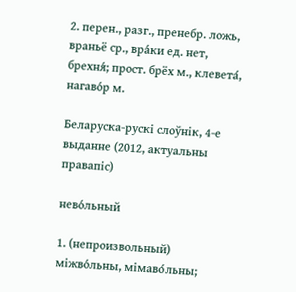2. перен., разг., пренебр. ложь, враньё ср., вра́ки ед. нет, брехня́; прост. брёх м., клевета́, нагаво́р м.

Беларуска-рускі слоўнік, 4-е выданне (2012, актуальны правапіс)

нево́льный

1. (непроизвольный) міжво́льны, мімаво́льны;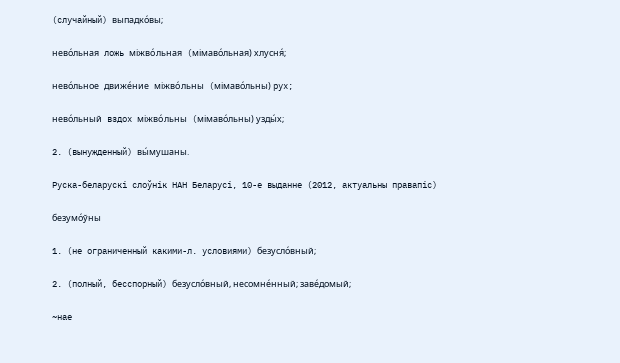(случайный) выпадко́вы;

нево́льная ложь міжво́льная (мімаво́льная) хлусня́;

нево́льное движе́ние міжво́льны (мімаво́льны) рух;

нево́льный вздох міжво́льны (мімаво́льны) узды́х;

2. (вынужденный) вы́мушаны.

Руска-беларускі слоўнік НАН Беларусі, 10-е выданне (2012, актуальны правапіс)

безумо́ўны

1. (не ограниченный какими-л. условиями) безусло́вный;

2. (полный, бесспорный) безусло́вный, несомне́нный; заве́домый;

~нае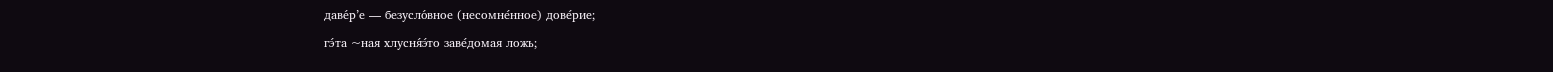даве́р’е — безусло́вное (несомне́нное) дове́рие;

гэ́та ~ная хлусня́э́то заве́домая ложь;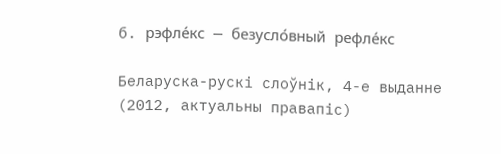б. рэфле́кс — безусло́вный рефле́кс

Беларуска-рускі слоўнік, 4-е выданне (2012, актуальны правапіс)